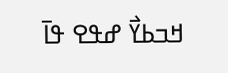ߞߏߕߌ߯ ߝߟߐ ߟߊ߫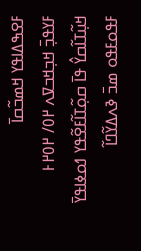ߓߐߒߡߊߟߌ ߞߘߏ߬ߛߊ߫
ߓߌߟߏ߲߫ ߞߏ߲ߞߏߜߍ ߂߀/ ߂߀߂߅
ߞߎ߲߬ߠߊ߬ߛߌ߮ ߟߊ߫ ߛߋ߲߬ߠߊ߬ߓߐ߬ߟߌ ߗߋߦߊߟߌ߫ ߓߟߋߓߟߋ ߘߏ߫ ߢߍߡߌ߬ߣߊ߬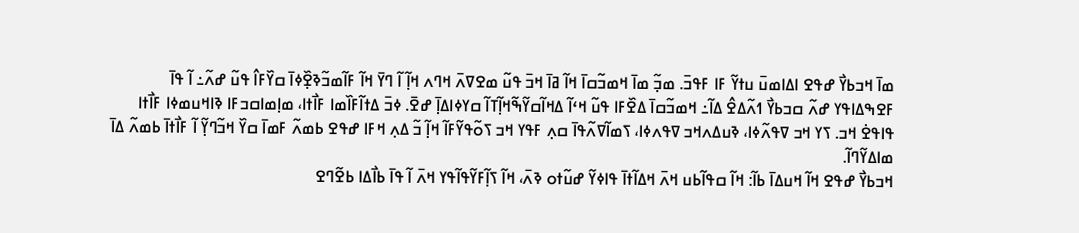ߘߊ߫ ߞߏߕߌ߯ ߝߟߐ ߊߡߊߘߎ߫ ߎߙߌ߬ ߓߊ ߓߟߏ߫. ߘߏ߲߬ ߘߊ߫ ߞߘߏ߬ߛߊ߫ ߞߊ߬ ߥߊ߫ ߞߏ߫ ߟߎ߬ ߘߐߜߍ߫ ߞߣߍ ߞߊ߲߬ ߊ߬ ߣߌ߫ ߞߊ߬ ߓߊ߬ߘߏ߬ߢߐ߲߰ߦߊ߫ ߛߌ߰ߓߊ߮ ߟߎ߬ ߝߍ߬߸ ߊ߬ ߟߊ߫ ߓߐߒߡߊߟߌ ߝߍ߬ ߛߏߕߌ߯ ߗߍ߬ߡߐ߮ ߡߊ߬߸ ߞߘߏ߬ߛߊ߫ ߡߐ߰ߓߊ ߟߎ߬ ߞߵߊ߬ ߡߞߊ߬ߛߌ߬ߒ߬ߞߊ߲߬ߠߊ߬ ߛߌߦߊߡߊ߲߫ ߝߐ߫. ߦߏ߫ ߡߙߊ߬ߓߊ߰ߘߊ ߓߊ߯ߙߊ، ߘߊ߲ߘߊߛߏߓߊ ߢߊߞߎߘߦߊ ߓߊ߯ߙߊ ߟߊߟߐ߭ ߞߏ. ߖߌ ߞߏ ߜߟߍ߬ߦߊ، ߢߎߡߍߞߏ ߜߟߍߦߊ، ߖߘߊ߬ߜߍ߬ߟߊ߫ ߛߍ߲ ߓߟߌ ߞߏ ߖߋ߬ߟߌ߬ߓߊ߬ ߞߊ߲߬ ߏ߬ ߡߍ߲ ߞߓߊ ߝߟߐ ߕߘߍ߬ ߓߘߊ߫ ߛߌ߰ ߞߏ߬ߣߌ߲߬ ߊ߬ ߓߊ߯ߙߊ߫ ߕߘߍ߬ ߡߊ߫ ߘߊߡߌ߬ߣߊ߬.
ߞߏߕߌ߯ ߝߟߐ ߞߊ߬ ߞߎߡߊ߫ ߕߊ߬: ߞߊ߬ ߛߟߊ߬ߕߎ ߞߍ߫ ߞߡߊ߬ߙߊ߫ ߟߊߦߌ߬ ߝߎ߬ߙߋ ߢߍ߫، ߞߊ߬ ߖߊ߲߬ߓߌ߬ߟߊ߬ߟߌ ߞߍ߫ ߊ߬ ߟߊ߫ ߕߊ߯ߡߊ ߕߐ߬ߣߐ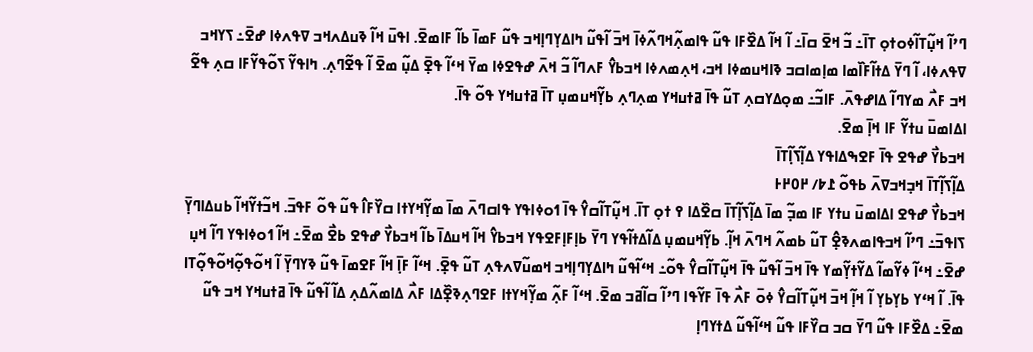ߣߴߊ߬ ߞߎ߲߬ߠߊ߬ߦߋߙߋ߲ ߠߊ߫߸ ߏ߬ ߞߐ߫ ߛߊ߫߸ ߊ߬ ߞߊ߬ ߡߐ߰ߓߊ ߟߎ߬ ߟߊߘߍ߲߬ߞߣߍ߬ߦߊ߫ ߞߏ߫ ߊ߬ߟߎ߬ ߤߊߡߌ߲ߣߊ߲ߞߏ ߟߎ߬ ߓߘߊ߫ ߕߊ߬ ߓߊߘߐ߫. ߊߟߎ߫ ߞߊ߬ ߢߎߡߍߞߏ ߜߟߍߦߊ ߝߐ߫߸ ߖߌߞߏ ߜߟߍߦߊ، ߊ߬ ߣߌ߫ ߡߙߊ߬ߓߊ߰ߘߊ ߘߊ߲ߘߊߛߏ ߢߊߞߎߘߦߊ ߞߏ، ߞߍ߲ߘߍߦߊ ߞߏߕߌ߮ ߓߍߣߊ߬ ߏ߬ ߞߍ߫ ߝߟߐߦߊ ߘߌ߫ ߞߵߊ߬ ߟߐ߲߫ ߡߎ߲߬ ߘߐ߫ ߊ߬ ߟߐ߬ߣߍ߲. ߤߊߟߌ߬ ߖߋ߬ߟߌ߬ߓߊ ߛߍ߲ ߟߐ߬ ߞߏ ߓߍ߯ ߘߌߣߊ߬ ߡߊߝߟߍ߫. ߓߊߏ߬߸ ߘߋ߲ߡߌߛߍ߲ ߠߎ߬ ߟߊ߫ ߥߙߎߞߌ ߘߍ߲ߣߍ߲ ߕߌ߲߬ߞߎߘߎ߲ ߠߊ߫ ߥߙߎߞߌ ߟߋ߬ ߟߊ߫.
ߊߡߊߘߎ߫ ߎߙߌ߬ ߓߊ ߞߊ߲߫ ߘߐ߫.
ߞߏߕߌ߯ ߝߟߐ ߟߊ߫ ߓߐߒߡߊߟߌ ߡߊ߲߬ߖߊ߲߬ߠߊ߫
ߡߊ߲߬ߖߊ߲߬ߠߊ߫ ߞߏ߲ߞߏߜߍ߫ ߕߟߋ߬ ߁߈/ ߂߀߂߅
ߞߏߕߌ߯ ߝߟߐ ߊߡߊߘߎ߫ ߎߙߌ ߓߊ ߘߏ߲߬ ߘߊ߫ ߡߊ߲߬ߖߊ߲߬ߠߊ߫ ߛߐ߰ߡߊ ߉ ߙߋ߲ ߠߊ߫. ߞߎ߲߬ߠߊ߬ߛߌ߮ ߟߊ߫ ߗߋߦߊߟߌ ߟߊߛߣߍ߫ ߘߊ߫ ߘߌ߲߬ߞߌߙߊ ߛߌ߰ߓߊ߮ ߟߎ߬ ߟߋ߬ ߓߟߏ߫. ߞߏ߬ߙߌ߬ߞߊ߬ ߕߎߡߊߣߌ߲߫ ߖߊߟߏ߫߸ ߣߴߊ߬ ߞߏߟߊߘߍߢߐ߲߮ ߠߎ߬ ߕߘߍ߬ ߞߣߍ߫ ߞߊ߲߬. ߕߌ߲߬ߞߎߘߎ߲ ߡߊ߬ߡߙߊ߬ߟߌ ߣߌ߫ ߕߊ߲ߓߊ߲ߓߐߟߌ ߞߏߕߌ߮ ߞߊ߬ ߞߎߡߊ߫ ߕߊ߬ ߞߏߕߌ߯ ߝߟߐ ߕߐ߯ ߘߐ߫߸ ߞߊ߬ ߗߋߦߊߟߌ ߣߊ߬ ߞߎ߲ ߝߐ߫߸ ߞߵߊ߬ ߦߌ߬ߘߊ߬ ߡߌ߬ߙߌ߲߬ߘߌ ߟߊ߫ ߞߏ߫ ߊ߬ߟߎ߬ ߟߊ߫ ߞߎ߲߬ߠߊ߬ߛߌ߮ ߟߋ߬߸ ߞߵߊ߬ߟߎ߬ ߤߊߡߌ߲ߣߊ߲ߞߏ ߞߘߎ߬ߜߍߟߍ߲ ߠߎ߬ ߟߐ߲߫. ߞߵߊ߬ ߓߊ߲߫ ߞߊ߬ ߓߐߘߊ߫ ߟߎ߬ ߢߌߣߌ߲߫ ߊ߬ ߞߋ߬ߟߋ߲߬ߞߋ߬ߟߋ߲߬ߠߊ ߟߊ߫. ߊ߬ ߞߵߌ ߕߌ߲ߕߌ߲ ߊ߬ ߞߊ߲߬ ߞߏ߫ ߞߎ߲߬ߠߊ߬ߛߌ߮ ߦߋ߫ ߓߍ߯ ߟߊ߫ ߓߌ߬ߟߊ ߣߴߊ߬ ߛߊ߬ߥߏ ߘߐ߫. ߞߵߊ߬ ߓߍ߲߬ ߘߌ߲߬ߞߌߙߊ ߓߐߣߍ߲ߢߐ߲߰ߡߊ ߓߍ߯ ߡߊߘߍ߬ߡߍ߲ ߡߊ߬ ߊ߬ߟߎ߬ ߟߊ߫ ߥߙߎߞߌ ߞߏ ߟߎ߬ ߘߐ߫߸ ߡߐ߰ߓߊ ߟߎ߬ ߣߌ߫ ߛߏ ߛߌ߰ߓߊ ߟߎ߬ ߞߵߊ߬ߟߎ߬ ߡߙߌߣߊ߲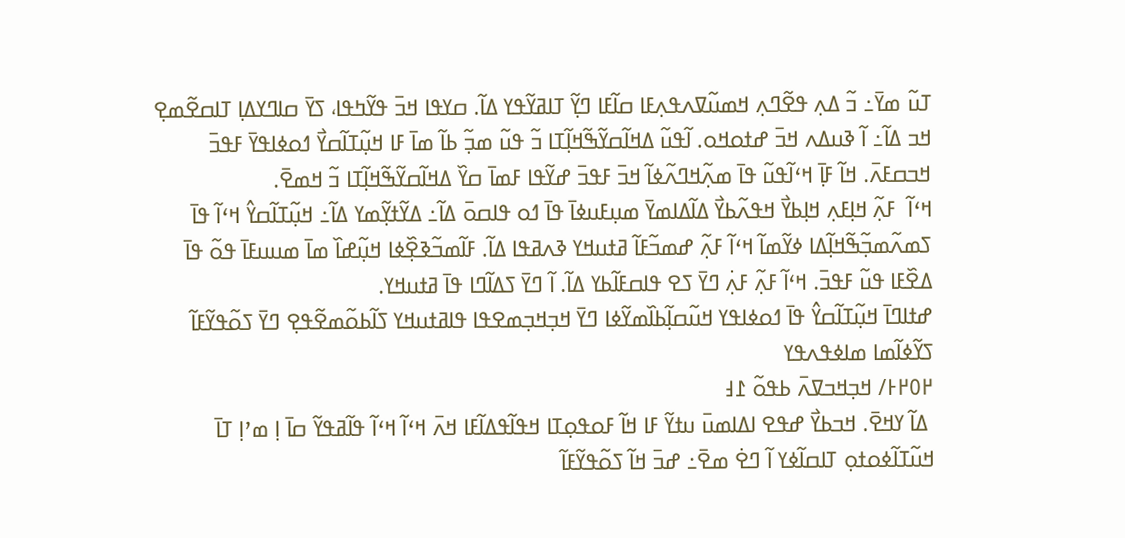ߠߎ߬ ߘߌ߫߸ ߏ߬ ߡߍ߲ ߟߐ߬ߣߍ߲ ߞߘߎ߬ߜߍߟߍ߲ߓߊ ߛߊ߬ߓߊ ߣߌ߲߬ ߠߊߥߌ߬ߟߌ ߡߊ߬. ߛߌߟߊ ߞߏ߫ ߟߌ߬ߤߟߊ، ߖߌ߫ ߛߊߣߌߡߊ߲ ߠߊߛߐ߬ߘߐ߲ ߞߏ ߡߊ߬߸ ߊ߬ ߢߎߡߍ ߞߏ߫ ߝߙߋߞߋ. ߊ߬ߟߎ߬ ߡߞߊ߬ߛߌ߬ߒ߬ߞߊ߲߬ߠߊ ߏ߬ ߟߎ߬ ߘߏ߲߬ ߕߊ߬ ߘߊ߫ ߓߊ ߞߎ߲߬ߠߊ߬ߛߌ߯ ߗߋߦߊߟߌ߫ ߓߟߏ߫ ߞߏߛߓߍ߫. ߞߊ߬ ߓߊ߲߫ ߞߵߊ߬ߟߎ߬ ߟߊ߫ ߘߍ߲߬ߞߣߍ߬ߦߊ߬ ߞߏ߫ ߓߟߏ߫ ߝߌ߬ߟߊ ߓߘߊ߫ ߛߌ߰ ߡߞߊ߬ߛߌ߬ߒ߬ߞߊ߲߬ߠߊ ߏ߬ ߞߘߐ߫.
ߞߵߊ߬  ߓߍ߲߬ ߞߊ߲ߓߍ߲ ߞߊ߲ߕߌ߯ ߞߟߍ߬ߕߌ߯ ߡߊ߬ߡߊߘߌ߫ ߘߎ߲ߓߎߦߊ߫ ߟߊ߫ ߗߋ ߟߊߛߋ߫ ߡߊ߬߸ ߡߌ߬ߙߌ߲߬ߘߌ ߡߊ߬߸ ߞߎ߲߬ߠߊ߬ߛߌ߮ ߞߵߊ߬ ߟߊ߫ ߖߘߍ߬ߘߏ߲߬ߒ߬ߞߊ߲߬ߡߊ ߦߌ߬ߘߊ߬ ߞߵߊ߬ ߓߍ߲߬ ߝߘߏ߬ߓߊ߬ ߥߙߎߞߌ ߢߍߥߟߊ ߡߊ߬. ߓߊ߬ߘߏ߬ߢߐ߲߰ߦߊ ߞߎ߲߬ߝߊ߰ ߘߊ߫ ߘߎߎߓߊ߫ ߟߋ߬ ߟߊ߫ ߡߐ߰ߓߊ ߟߎ߬ ߓߟߏ߫. ߞߵߊ߬ ߓߍ߲߬ ߓߍ߲߭ ߣߌ߫ ߖߐ ߟߊߛߓߊ߬ߕߌ ߡߊ߬. ߊ߬ ߣߌ߫ ߖߡߊ߬ߣߊ ߟߊ߫ ߥߙߎߞߌ.
ߝߙߊߣߊ߫ ߞߎ߲߬ߠߊ߬ߛߌ߮ ߟߊ߫ ߗߋߦߊߟߌ ߞߎ߬ߛߊ߲߬ߕߊ߰ߘߌ߬ߦߊ ߣߌ߫ ߞߏ߲ߞߏ߲ߘߐߟߊ ߟߊߥߙߎߞߌ ߖߊ߬ߕߋ߬ߘߐ߬ߟߐ߲ ߣߌ߫ ߖߋ߬ߟߌ߬ߓߊ߬ ߖߌ߬ߦߊ߬ߘߊ ߘߊߦߟߍߟߌ
߂߀߂߅/ ߞߏ߲ߞߏߜߍ߫ ߕߟߋ߬ ߁߃
 ߡߊ߬ ߌߞߐ߫. ߞߏߕߌ߯ ߝߟߐ ߊߡߊߘߎ߫ ߎߙߌ߬ ߓߊ ߞߊ߬ ߓߋߟߋ߲ߠߊ ߞߟߊ߬ߟߡߊ߬ߓߊ ߞߍ߫ ߞߵߊ߬ ߞߵߊ߬ ߟߊ߬ߥߟߌ߬ ߛߊ߫ ߊ߲ ߘߴߊ߲ ߠߊ߫ ߞߎ߬ߠߊ߬ߦߋߙߋ߲ ߠߊߛߊ߬ߦߌ ߊ߬ ߣߐ߭ ߘߐ߫߸ ߝߏ߫ ߞߊ߬ ߖߋ߬ߟߌ߬ߓߊ߬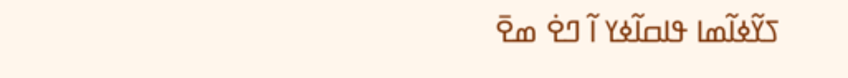ߖߌ߬ߦߊ߬ߘߊ ߟߊߛߊ߬ߦߌ ߊ߬ ߣߐ߭ ߘߐ߫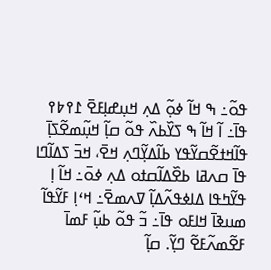ߟߋ߬߸ ߒ ߞߊ߬ ߦߋ߲߬ ߡߍ߲ ߞߎ߲ߝߊ߲ߓߐ߫ ߁߉߈߉ ߟߊ߫߸ ߊ߬ ߞߊ߬ ߒ ߖߌ߰ߕߍ߰ ߟߋ߬ ߛߊ߲߬ ߞߎ߲߬ߘߐ߬ߖߊ߲߫ ߟߊ߬ߞߙߐ߬ߛߌ߬ߟߌ ߕߊ߬ߡߌ߲߬ߣߍ߲ ߞߐ߫، ߞߏ߫ ߖߡߊ߬ߣߊ ߟߊ߫ ߛߍߥߊ ߕߐ߰ߡߊ߬ߛߙߋ ߡߍ߲ ߦߋ߫߸ ߞߊ߬ ߊ߲ ߟߌ߬ߤߟߊ ߡߊߦߟߍ߬ߡߊ߲߬ ߜߍߘߐ߫߸ ߞߵߊ߲ ߓߌ߬ߟߊ߬ ߘߎߢߊ߫ ߞߊߓߋ ߟߊ߫߸ ߏ߬ ߟߋ߬ ߕߎ߲߬ ߓߘߊ߫ ߓߐ߬ߘߍ߬ߓߐ߬ ߣߌ߲߬. ߛߊ߲߬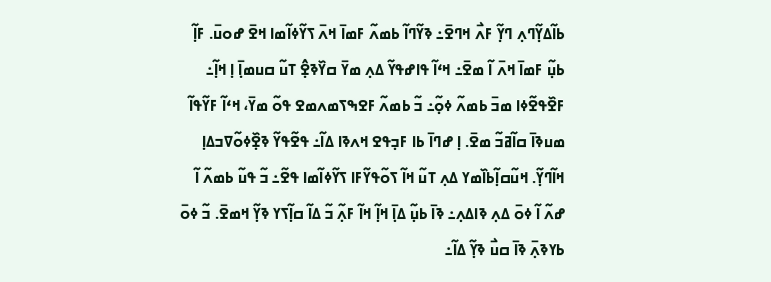ߕߊ߬ߡߌ߲߬ߣߍ߲ ߣߌ߲߬ ߓߍ߯ ߞߣߐ߫߸ ߢߌ߬ߣߊ߬ ߕߘߍ߬ ߓߘߊ߫ ߞߍ߫ ߖߌ߬ߦߊ߬ߘߊ ߞߐ߫ ߝߋߎ߫. ߓߊ߲߬ ߕߎ߲߬ ߓߘߊ߫ ߞߍ߫ ߊ߬ ߘߐ߫߸ ߞߵߊ߬ ߟߊߝߟߌ߬ ߡߍ߲ ߘߌ߫ ߛߌ߰ߢߐ߲߮ ߠߎ߬ ߛߎߘߊ߲߫ ߊ߲ ߞߊ߲߬߸ ߓߐ߰ߟߐ߬ߦߊ ߘߏ߫ ߕߘߍ߬ ߦߋ߲߬߸ ߏ߬ ߕߘߍ߬ ߓߐߒߖߘߍߘߐ ߟߋ߬ ߘߌ߫، ߞߵߊ߬ ߓߌ߬ߟߊ߬ ߘߎߢߊ߫ ߛߊ߬ߥߏ߬ ߘߐ߫. ߊ߲ ߝߣߊ߫ ߕߊ ߓߏ߲ߟߐ ߞߍߢߊ ߡߊ߬߸ ߟߐ߬ߟߌ߬ ߢߐ߲߰ߦߋ߬ߜߏߡߊ߲ ߞߊ߬ߣߌ߲߬. ߞߎ߬ߛߊ߲߬ߕߊ߰ߘߌ ߡߍ߲ ߠߎ߬ ߞߊ߬ ߖߋ߬ߟߌ߬ߓߊ ߖߌ߬ߦߊ߬ߘߊ ߟߐ߬߸ ߏ߬ ߟߎ߬ ߕߘߍ߬ ߊ߬ ߝߍ߬ ߊ߬ ߦߋ߫ ߡߍ߲ ߢߊߡߍ߲߸ ߢߊ߫ ߕߎ߲߬ ߡߊ߲߫ ߞߊ߲߬ ߞߊ߬ ߓߍ߲߬ ߏ߬ ߡߊ߬ ߛߊ߲߬ߖߌ ߢߌ߲߬ ߞߘߐ߫. ߏ߬ ߦߋ߫ ߕߌߢߍ߲߫ ߢߊ߫ ߛߎ߯ ߢߌ߲߬ ߡߊ߬߸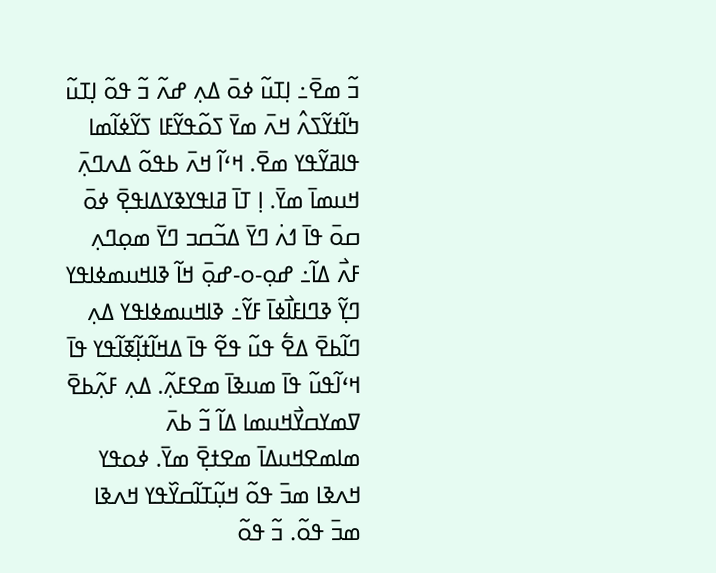ߏ߬ ߘߐ߫߸ ߊ߲ߠߎ߬ ߦߋ߫ ߡߍ߲ ߝߍ߬ ߏ߬ ߟߋ߬ ߊ߲ߠߎ߬ ߤߊ߬ߙߌ߬ߖߍ߮ ߞߍ߫ ߘߌ߫ ߖߋ߬ߟߌ߬ߓߊ ߖߌ߬ߦߊ߬ߘߊ ߟߊߥߌ߬ߟߌ ߘߐ߫. ߞߵߊ߬ ߞߍ߫ ߕߟߋ߬ ߡߍߣߍ߲߫ ߞߎߘߊ߫ ߘߌ߫. ߊ߲ ߠߊ߫ ߥߊߟߌߢߌߡߊߟߐ߲߫ ߦߋ߫ ߛߋ߫ ߟߊ߫ ߗߍ߭ ߣߌ߫ ߡߏ߬ߛߏ ߣߌ߫ ߘߋ߲ߣߍ߲ ߓߍ߯ ߡߊ߬߸ ߝߋ߲-ߋ-ߝߋ߲߫ ߞߊ߬ ߢߊߞߎߘߦߊߟߌ ߣߌ߲߬ ߢߣߊߓߊ߯ߦߊ߫ ߓߌ߬߸ ߢߊߞߎߘߦߊߟߌ ߡߍ߲ ߣߊ߬ߕߐ߫ ߡߐ߱ ߟߎ߬ ߟߐ߬ ߟߊ߫ ߡߞߊ߬ߙߊ߲߬ߧߊ߬ߟߌ ߟߊ߫ ߞߵߊ߬ߟߎ߬ ߟߊ߫ ߘߎߢߊ߫ ߘߐߓߍ߲߬. ߡߍ߲ ߓߍ߲߬ߕߐ߫ ߜߘߌߛߌ߯ߞߎߘߊ ߡߊ߬ ߏ߬ ߕߍ߫ ߘߊߘߐߞߎߡߊ߫ ߘߐߙߐ߲߫ ߘߌ߫. ߦߋߟߌ ߞߍߢߊ ߘߏ߫ ߟߋ߬ ߞߎ߲߬ߠߊ߬ߛߌ߰ߟߌ ߞߍߢߊ ߘߏ߫ ߟߋ߬. ߏ߬ ߟߋ߬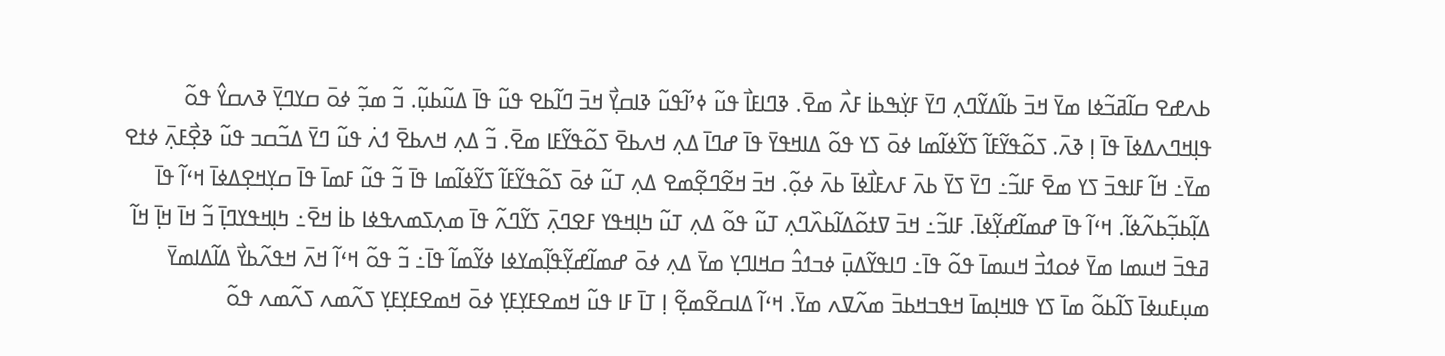ߕߍߝߐ ߛߊ߬ߥߏ߬ߦߊ ߘߌ߫ ߞߏ߫ ߕߊ߬ߡߌ߬ߣߍ߲ ߣߌ߫ ߓߌ߲߭ߒߕߊ߭ ߓߍ߯ ߘߐ߫. ߢߣߊߓߊ߯ ߟߎ߬ ߦߴߊ߬ߟߎ߬ ߢߊߛߌ߲߯ ߞߏ߫ ߣߊ߬ߕߐ ߟߎ߬ ߟߊ߫ ߡߎ߬ߕߎ߲߬. ߏ߬ ߘߏ߲߬ ߦߋ߫ ߛߌߣߌ߲߫ ߢߍߛߌ߮ ߟߋ߬ ߟߊ߲ߞߣߍߡߦߊ߫ ߟߊ߫ ߊ߲ ߢߍ߫. ߖߋ߬ߟߌ߬ߓߊ߬ ߖߌ߬ߦߊ߬ߘߊ ߦߋ߫ ߖߌ ߟߋ߬ ߡߊߞߟߌ߫ ߟߊ߫ ߝߣߊ߫ ߡߍ߲ ߞߍߕߐ߫ ߖߋ߬ߟߌ߬ߓߊ ߘߐ߫. ߏ߬ ߡߍ߲ ߞߍߕߐ߫ ߗߍ߭ ߟߎ߬ ߣߌ߫ ߡߏ߬ߛߏ ߟߎ߬ ߢߐ߲߯ߓߍ߲߫ ߦߙߐ ߘߌ߫߸ ߞߊ߬ ߓߊߟߏ߫ ߖߌ ߘߐ߫ ߓߊߏ߬߸ ߣߌ߫ ߖߌ߫ ߕߍ߫ ߓߍߓߊ߯ߦߊ߫ ߕߍ߫ ߦߋ߲߬. ߞߏ߫ ߞߐ߬ߣߐ߲߬ߘߐ ߡߍ߲ ߠߎ߬ ߦߋ߫ ߖߋ߬ߟߌ߬ߓߊ߬ ߖߌ߬ߦߊ߬ߘߊ ߟߊ߫ ߏ߬ ߟߎ߬ ߓߘߊ߫ ߟߊ߫ ߛߌ߲ߞߐ߲ߡߦߊ߫ ߞߵߊ߬ ߟߊ߫ ߡߊ߲߬ߕߏ߲߬ߕߍ߬ߦߊ߬. ߞߵߊ߬ ߟߊ߫ ߝߘߊ߬ߝߌ߲߬ߦߊ߫. ߓߊߏ߬߸ ߞߏ߫ ߜߙߋ߬ߡߊ߬ߕߍ߰ߣߍ߲ ߠߎ߬ ߟߋ߬ ߡߍ߲ ߠߎ߬ ߤߊ߲ߞߟߌ ߓߐߣߍ߲߫ ߖߌ߬ߣߍ߬ ߟߊ߫ ߘߍ߲ߖߘߍߟߦߊ ߕߊ߭ ߞߐ߫߸ ߤߊ߲ߞߟߌߣߊ߲߫ ߏ߬ ߞߊ߫ ߞߊ߲߫ ߞߊ߬ ߥߟߏ߫ ߞߎߘߊ ߘߌ߫ ߦߋߗߏ߯ ߞߎߘߊ߫ ߟߋ߬ ߟߊ߫߸ ߣߊߟߌ߬ߡߎ߲߫ ߦߏߗߏ߮ ߛߞߊߣߌ߲ ߘߌ߫ ߡߍ߲ ߦߋ߫ ߝߘߊ߬ߝߌ߲߬ߟߊ߲߬ߘߌߦߊ ߦߌ߬ߘߊ߬ ߟߊ߫߸ ߏ߬ ߟߋ߬ ߞߵߊ߬ ߞߍ߫ ߞߟߍ߬ߕߌ߯ ߡߊ߬ߡߊߘߌ߫ ߘߎ߲ߓߎߦߊ߫ ߖߊ߬ߕߋ߬ ߘߊ߫ ߖߌ ߟߊߞߊ߲ߘߊ߫ ߞߟߏߞߕߏ߫ ߘߍ߬ߜߍ ߘߌ߫. ߞߵߊ߬ ߡߊߛߐ߬ߘߐ߲߬ ߊ߲ ߠߊ߫ ߓߊ ߟߎ߬ ߞߘߐߓߌ߲ߓߌ߲ ߦߋ߫ ߞߘߐߓߌ߲ߓߌ߲ ߖߍ߬ߘߍ ߖߍ߬ߘߍ ߟߋ߬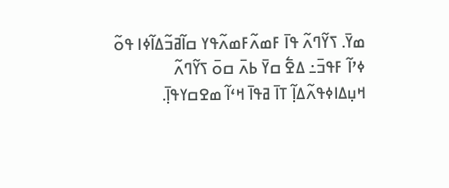ߘߌ߫. ߖߌ߬ߣߍ߬ ߟߊ߫ ߓߘߍ߬ߓߘߍ߬ߟߌ ߛߊ߬ߥߏ߬ߡߊ߬ߦߊ ߟߋ߬ ߦߴߊ߬ ߓߟߏ߫߸ ߡߐ߱ ߛߌ߫ ߕߍ߫ ߛߋ߫ ߖߌ߬ߣߍ߬ ߞߎ߲ߡߊߦߟߍ߬ߡߊ߲߬ ߠߊ߫ ߥߟߊ߫ ߞߵߊ߬ ߘߐߛߌߟߊ߲߫.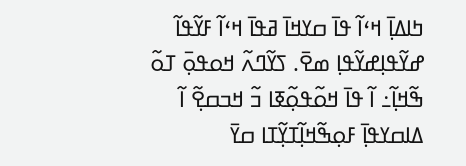ߤߊߡߊ߲߫ ߞߵߊ߬ ߟߊ߫ ߛߌߞߊ߫ ߥߟߊ߫ ߞߵߊ߬ ߓߌ߬ߟߊ߬ ߝߌ߬ߟߊ߲ߝߌ߬ߟߊ߲ ߘߐ߫. ߖߌ߬ߣߍ߬ ߞߋߟߋ߲߫ ߠߋ߬ ߒ߬ߞߊ߲߬߸ ߊ߬ ߟߊ߫ ߞߋ߬ߟߋ߲߬ߧߊ ߏ߬ ߞߏߛߐ߲߬ ߊ߬ ߡߊߛߌߟߊ߲߫ ߓߋ߲ߒ߬ߞߊ߲߬ߠߌ߲߬ߠߊ ߛߌ߫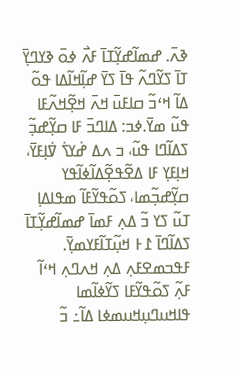ߢߍ߫. ߝߘߊ߬ߝߌ߲߬ߠߊ߫ ߓߍ߯ ߦߋ߫ ߢߌߣߌ߲߫ ߠߊ߫ ߖߌ߬ߣߍ߬ ߟߊ߫ ߖߌ߫ ߝߊ߲߬ߞߊ߬ߡߊ ߟߋ߬ ߡߊ߬ ߞߵߏ߬ ߛߊߓߎ߫ ߞߍ߫ ߞߐ߲߬ߞߍ߬ߓߊ ߟߎ߬ ߘߌ߫.ߦߏ: ߡߊߣߏ߫ ߓߊ ߛߌ߲߬ߝߏ߲߬ ߖߡߊ߬ߣߊ ߟߎ߬، ߏ ߍߡ ߝ߭ߌߖ߭ ߜ߭ߊ߲ߓߌ߫، ߞߊ߲ߓߌ߲ ߓߊ ߡߐ߬ߟߐ߲߬ߡߊ߬ߦߊ߬ߟߌ ߛߌ߲߬ߝߏ߲߬ߘߊ، ߖߋ߬ߟߌ߬ߓߊ߬ ߘߟߊߡߊ߲ ߠߎ߬ ߖߌ ߏ߬ ߡߍ߲ ߓߘߊ߫ ߝߘߊ߬ߝߌ߲߬ߠߊ߫ ߖߡߊ߬ߣߊ߫ ߁߅ ߞߎ߲߬ߠߊ߬ߓߌߘߌ߲߫. ߓߟߏߘߐߓߍ߲ ߡߍ߲ ߞߍߣߍ߲ ߞߵߊ߬ ߓߍ߲߬ ߖߋ߬ߟߌ߬ߓߊ ߖߌ߬ߦߊ߬ߘߊ ߟߊߞߎߣߎ߲ߞߎߘߦߊ ߡߊ߬߸ ߏ߬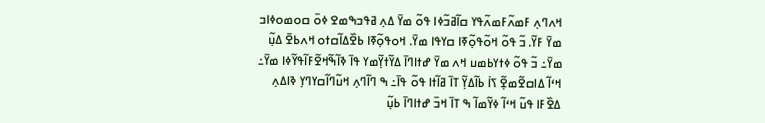ߞߍߣߍ߲ ߓߘߍ߬ߓߘߍ߬ߟߌ ߛߊ߬ߥߏ߬ߦߊ ߟߋ߬ ߘߌ߫ ߡߍ߲ ߥߟߏߒߘߐ ߦߋ߫ ߛߋߘߋߦߊߏ ߘߌ߫ ߓߌ߬. ߏ߬ ߟߋ߬ ߞߋ߬ߟߋ߲߬ߧߊ ߛߌߟߊ ߘߌ߫. ߞߋߟߋ߲߬ߧߊ ߕߐ߰ߡߊ߬ߛߙߋ ߞߍߕߐ߫ ߡߎ߲߬ ߘߌ߫߸ ߏ߬ ߟߋ߬ ߦߙߌߕߘߎ ߞߍ ߘߌ߫ ߝߙߊߣߊ߫ ߡߌ߬ߙߌ߲߬ߘߌ ߟߊ߫ ߢߊ߬ߒ߬ߞߐ߬ߓߊ߬ߟߌ߬ߦߊ ߘߌ߫߸ ߞߵߊ߬ ߡߊߛߐ߬ߘߐ߲߬ ߖߊ߭ ߕߊ߬ߡߌ߲߬ ߠߊ߫ ߥߊ߬ߙߊ ߟߋ߬ ߟߊ߫߸ ߒ ߣߊ߬ߣߍ߲ ߞߎ߬ߣߊ߬ߛߌߣߌ߲ ߢߊߡߍ߲ ߡߐ߰ߓߊ ߟߎ߬ ߞߵߊ߬ ߦߌ߬ߘߊ߬ ߒ ߠߊ߫ ߞߏ߫ ߝߙߊߣߊ߫ ߕߎ߲߬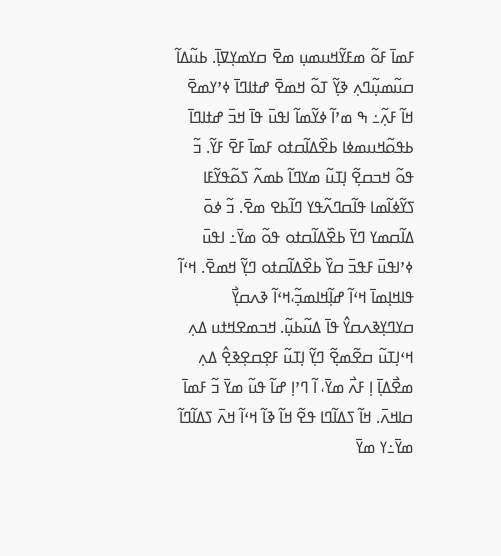ߓߘߊ߫ ߓߋ߬ ߘߓߌ߬ߞߎߘߎ߲ ߘߐ߫ ߛߌߘߌ߲ߜߊ߲߫. ߕߎ߬ߡߊ߬ ߛߎ߬ߘߎ߲߬ߣߍ߲ ߢߌ߲߬ ߠߋ߬ ߞߘߐ߫ ߝߙߊߣߊ߫ ߦߴߌߘߐ߫ ߞߊ߬ ߓߍ߲߬߸ ߒ ߘߴߊ߬ ߦߌ߬ߘߊ߬ ߊߟߎ߫ ߟߊ߫ ߞߏ߫ ߝߙߊߣߊ߫ ߕߟߋ߬ߞߎߘߦߊ ߕߐ߰ߡߊ߬ߛߙߋ ߓߘߊ߫ ߓߐ߫ ߓߌ߬. ߏ߬ ߟߋ߬ ߞߏߛߐ߲߬ ߊ߲ߠߎ߬ ߘߌߣߊ߬ ߕߘߍ߬ ߖߋ߬ߟߌ߬ߓߊ ߖߌ߬ߦߊ߬ߘߊ ߟߊ߬ߛߣߍ߬ߟߌ ߣߊ߬ߕߐ ߘߐ߫. ߏ߬ ߦߋ߫ ߡߊ߬ߛߘߌ ߣߌ߫ ߕߐ߰ߡߊ߬ߛߙߋ ߟߋ߬ ߘߌ߫߸ ߊߟߎ߫ ߦߴߊߟߎ߫ ߓߟߏ߫ ߛߌ߰ ߕߐ߰ߡߊ߬ߛߙߋ ߣߌ߲߬ ߞߘߐ߫. ߞߵߊ߬ ߟߊߞߊ߲ߘߊ߫ ߞߵߊ߬ ߝߊ߲߬ߞߊߘߏ߲߬،ߞߵߊ߬ ߢߍߛߌ߲߯ ߛߌߣߌ߲ߢߍߛߌ߮ ߟߊ߫ ߡߎ߬ߕߎ߲߬. ߞߏߘߐߞߙߎ ߡߍ߲ ߞߵߊ߲ߠߎ߬ ߛߐ߬ߘߐ߲߬ ߣߌ߲߬ ߊ߲ߠߎ߬ ߓߐ߲ߛߐ߲ߢߐ߲߮ ߡߍ߲ ߘߐ߯ߡߊ߲߫ ߊ߲ ߓߍ߯ ߘߌ߫، ߊ߬ ߣߴߊ߲ ߝߊ߬ ߟߎ߬ ߘߌ߫ ߏ߬ ߓߘߊ߫ ߛߊߞߍ߫. ߞߊ߬ ߖߡߊ߬ߣߊ ߟߐ߬ ߞߊ߬ ߢߊ߬ ߞߵߊ߬ ߞߍ߫ ߖߡߊ߬ߣߊ߬ ߘߌ߫߸ߌ ߘߌ߫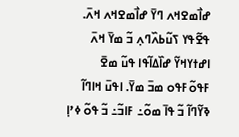ߝߊ߯ߘߐߞߍ ߣߌ߫ ߝߊ߯ߘߐߞߍ ߞߍ߫. ߟߐ߬ߟߌ ߖߎ߬ߕߍ߰ߣߍ߲ ߏ߬ ߘߌ߫ ߞߍ߫ ߊߝߙߌߞߌ߬ ߝߊ߰ߡߊ߬ߟߊ ߟߎ߬ ߘߐ߫ ߓߟߋ߬ߓߟߋ ߘߏ߫ ߘߌ߫. ߊߟߎ߫ ߞߊߣߊ߬ ߢߌ߬ߣߊ߬ ߏ߬ ߟߊ߫ ߘߋ߬߸ ߓߊߏ߬߸ ߏ߬ ߟߋ߬ ߦߴߊ߲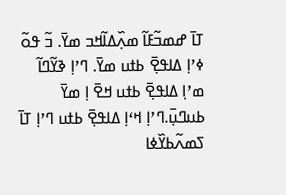ߠߊ߫ ߝߘߏ߬ߓߊ߬ ߘߍ߲߰ߡߊ߬ߞߏ ߘߌ߫. ߏ߬ ߟߋ߬ ߦߴߊ߲ ߡߊߟߐ߲߫ ߕߙߎ ߘߌ߫. ߣߴߊ߲ ߢߌ߬ߣߊ߬ ߘߴߊ߲ ߡߊߟߐ߲߫ ߕߙߎ ߞߐ߫ ߊ߲ ߘߌ߫ ߕߎߣߎ߲߫.ߣߴߊ߲ ߞߵߊ߲ ߡߊߟߐ߲߫ ߕߙߎ ߣߴߊ߲ ߠߊ߫ ߖߘߍ߬ߕߌ߰ߦߊ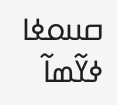ߛߎߋߦߊ ߦߌ߬ߘߊ߬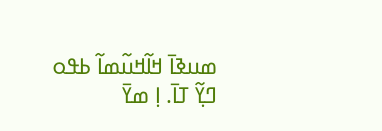ߘߎߢߊ߫ ߞߊ߬ߞߎ߬ߘߊ߬ ߕߟߋ ߣߌ߲߬ ߠߊ߫. ߊ߲ ߘߌ߫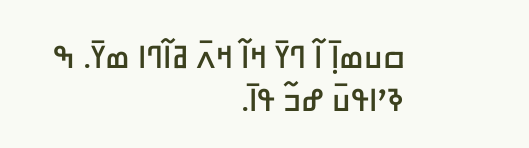ߛߎߘߊ߲߫ ߊ߬ ߣߌ߫ ߞߊ߬ ߞߍ߫ ߥߊ߬ߣߊ ߘߌ߫. ߒ ߢߴߊߟߎ߫ ߝߏ߬ ߟߊ߫.